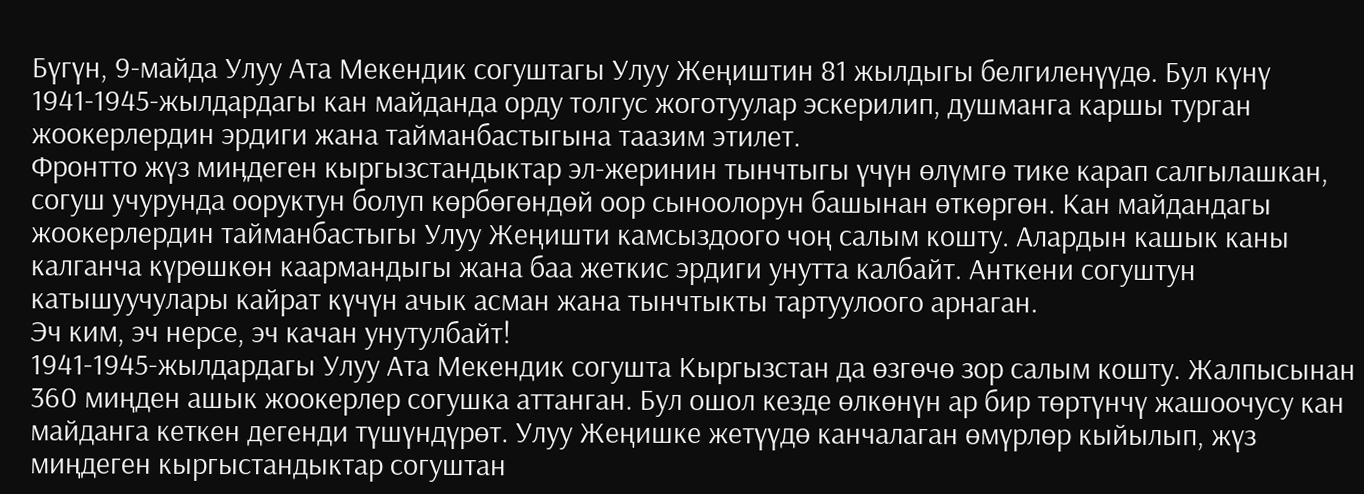Бүгүн, 9-майда Улуу Ата Мекендик согуштагы Улуу Жеңиштин 81 жылдыгы белгиленүүдө. Бул күнү 1941-1945-жылдардагы кан майданда орду толгус жоготуулар эскерилип, душманга каршы турган жоокерлердин эрдиги жана тайманбастыгына таазим этилет.
Фронтто жүз миӊдеген кыргызстандыктар эл-жеринин тынчтыгы үчүн өлүмгө тике карап салгылашкан, согуш учурунда ооруктун болуп көрбөгөндөй оор сыноолорун башынан өткөргөн. Кан майдандагы жоокерлердин тайманбастыгы Улуу Жеңишти камсыздоого чоң салым кошту. Алардын кашык каны калганча күрөшкөн каармандыгы жана баа жеткис эрдиги унутта калбайт. Анткени согуштун катышуучулары кайрат күчүн ачык асман жана тынчтыкты тартуулоого арнаган.
Эч ким, эч нерсе, эч качан унутулбайт!
1941-1945-жылдардагы Улуу Ата Мекендик согушта Кыргызстан да өзгөчө зор салым кошту. Жалпысынан 360 миңден ашык жоокерлер согушка аттанган. Бул ошол кезде өлкөнүн ар бир төртүнчү жашоочусу кан майданга кеткен дегенди түшүндүрөт. Улуу Жеңишке жетүүдө канчалаган өмүрлөр кыйылып, жүз миңдеген кыргыстандыктар согуштан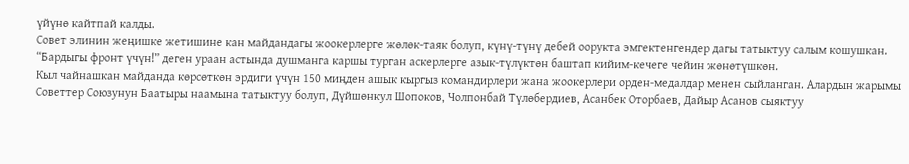үйүнө кайтпай калды.
Совет элинин жеңишке жетишине кан майдандагы жоокерлерге жөлөк-таяк болуп, күнү-түнү дебей оорукта эмгектенгендер дагы татыктуу салым кошушкан. “Бардыгы фронт үчүн!” деген ураан астында душманга каршы турган аскерлерге азык-түлүктөн баштап кийим-кечеге чейин жөнөтүшкөн.
Кыл чайнашкан майданда көрсөткөн эрдиги үчүн 150 миңден ашык кыргыз командирлери жана жоокерлери орден-медалдар менен сыйланган. Алардын жарымы Советтер Союзунун Баатыры наамына татыктуу болуп, Дүйшөнкул Шопоков, Чолпонбай Түлөбердиев, Асанбек Оторбаев, Дайыр Асанов сыяктуу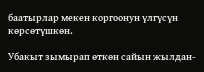баатырлар мекен коргоонун үлгүсүн көрсөтүшкөн.

Убакыт зымырап өткөн сайын жылдан-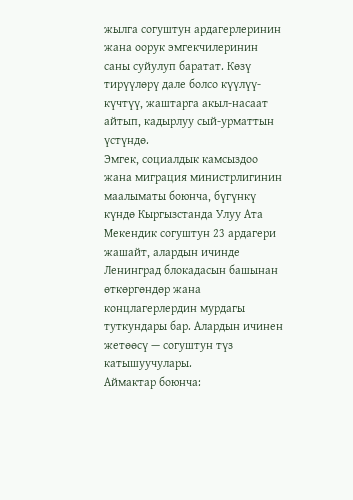жылга согуштун ардагерлеринин жана оорук эмгекчилеринин саны суйулуп баратат. Көзү тирүүлөрү дале болсо күүлүү-күчтүү, жаштарга акыл-насаат айтып, кадырлуу сый-урматтын үстүндө.
Эмгек, социалдык камсыздоо жана миграция министрлигинин маалыматы боюнча, бүгүнкү күндө Кыргызстанда Улуу Ата Мекендик согуштун 23 ардагери жашайт, алардын ичинде Ленинград блокадасын башынан өткөргөндөр жана концлагерлердин мурдагы туткундары бар. Алардын ичинен жетөөсү — согуштун түз катышуучулары.
Аймактар боюнча: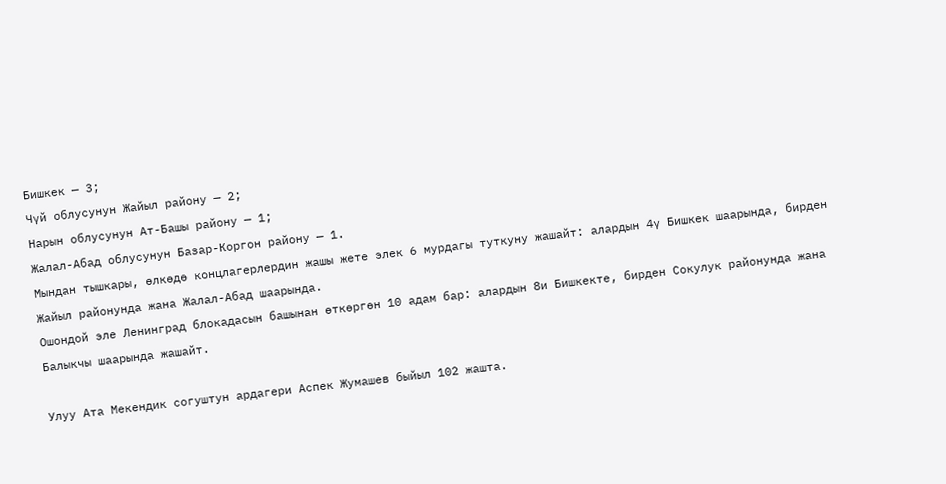Бишкек — 3;
Чүй облусунун Жайыл району — 2;
Нарын облусунун Ат-Башы району — 1;
Жалал-Абад облусунун Базар-Коргон району — 1.
Мындан тышкары, өлкөдө концлагерлердин жашы жете элек 6 мурдагы туткуну жашайт: алардын 4ү Бишкек шаарында, бирден Жайыл районунда жана Жалал-Абад шаарында.
Ошондой эле Ленинград блокадасын башынан өткөргөн 10 адам бар: алардын 8и Бишкекте, бирден Сокулук районунда жана Балыкчы шаарында жашайт.

Улуу Ата Мекендик согуштун ардагери Аспек Жумашев быйыл 102 жашта.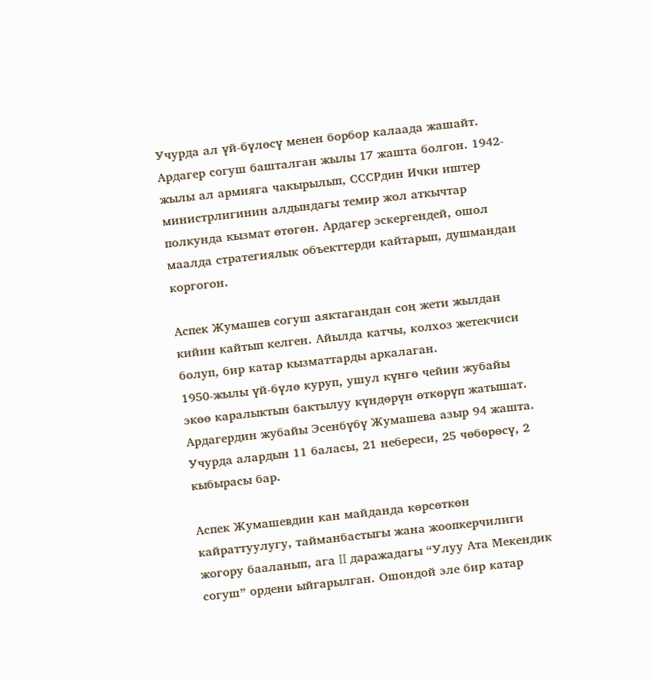Учурда ал үй-бүлөсү менен борбор калаада жашайт. Ардагер согуш башталган жылы 17 жашта болгон. 1942-жылы ал армияга чакырылып, СССРдин Ички иштер министрлигинин алдындагы темир жол аткычтар полкунда кызмат өтөгөн. Ардагер эскергендей, ошол маалда стратегиялык объекттерди кайтарып, душмандан коргогон.

Аспек Жумашев согуш аяктагандан соң жети жылдан кийин кайтып келген. Айылда катчы, колхоз жетекчиси болуп, бир катар кызматтарды аркалаган.
1950-жылы үй-бүлө куруп, ушул күнгө чейин жубайы экөө каралыктын бактылуу күндөрүн өткөрүп жатышат. Ардагердин жубайы Эсенбүбү Жумашева азыр 94 жашта. Учурда алардын 11 баласы, 21 небереси, 25 чөбөрөсү, 2 кыбырасы бар.

Аспек Жумашевдин кан майданда көрсөткөн кайраттуулугу, тайманбастыгы жана жоопкерчилиги жогору бааланып, ага II даражадагы “Улуу Ата Мекендик согуш” ордени ыйгарылган. Ошондой эле бир катар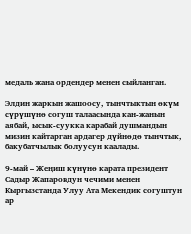медаль жана ордендер менен сыйланган.

Элдин жаркын жашоосу, тынчтыктын өкүм сүрүшүнө согуш талаасында кан-жанын аябай, ысык-суукка карабай душмандын мизин кайтарган ардагер дүйнөдө тынчтык, бакубатчылык болуусун каалады.

9-май – Жеңиш күнүнө карата президент Садыр Жапаровдун чечими менен Кыргызстанда Улуу Ата Мекендик согуштун ар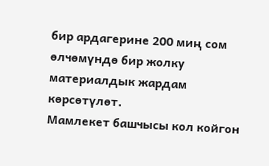бир ардагерине 200 миң сом өлчөмүндө бир жолку материалдык жардам көрсөтүлөт.
Мамлекет башчысы кол койгон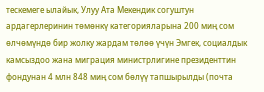тескемеге ылайык, Улуу Ата Мекендик согуштун ардагерлеринин төмөнкү категорияларына 200 миң сом өлчөмүндө бир жолку жардам төлөө үчүн Эмгек, социалдык камсыздоо жана миграция министрлигине президенттин фондунан 4 млн 848 миң сом бөлүү тапшырылды (почта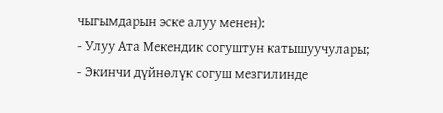чыгымдарын эске алуу менен):
- Улуу Ата Мекендик согуштун катышуучулары;
- Экинчи дүйнөлүк согуш мезгилинде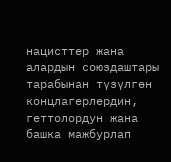нацисттер жана алардын союздаштары тарабынан түзүлгөн концлагерлердин, геттолордун жана башка мажбурлап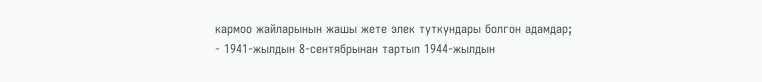кармоо жайларынын жашы жете элек туткундары болгон адамдар;
- 1941-жылдын 8-сентябрынан тартып 1944-жылдын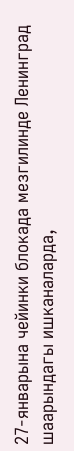27-январына чейинки блокада мезгилинде Ленинград шаарындагы ишканаларда,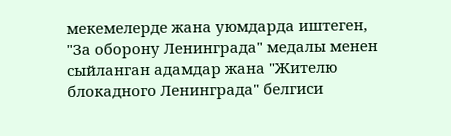мекемелерде жана уюмдарда иштеген, "За оборону Ленинграда" медалы менен сыйланган адамдар жана "Жителю блокадного Ленинграда" белгиси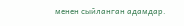менен сыйланган адамдар.